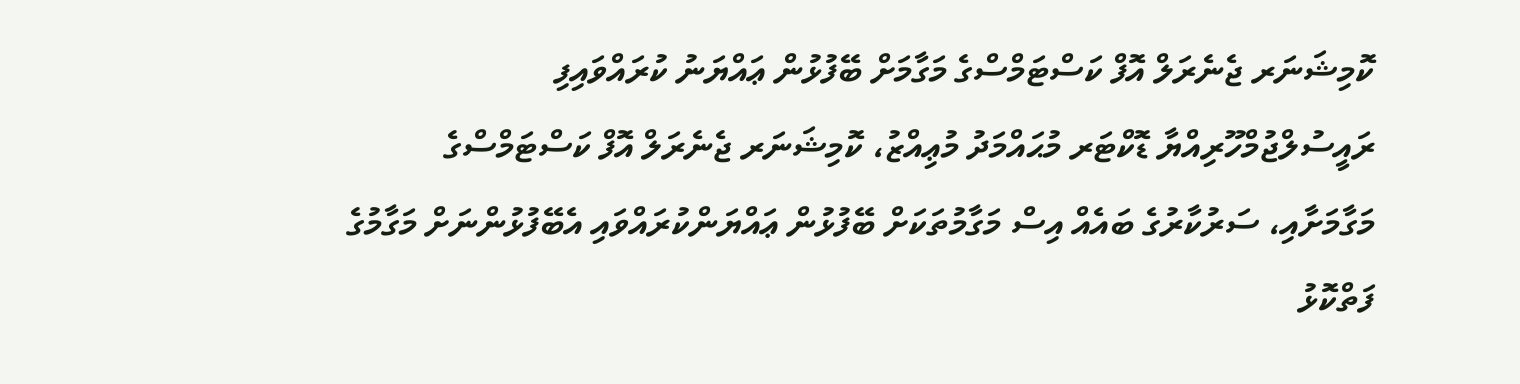ކޮމިޝަނަރ ޖެނެރަލް އޮފް ކަސްޓަމްސްގެ މަގާމަށް ބޭފުޅުން ޢައްޔަނު ކުރައްވައިފި
ރައީސުލްޖުމްހޫރިއްޔާ ޑޮކްޓަރ މުޙައްމަދު މުޢިއްޒު، ކޮމިޝަނަރ ޖެނެރަލް އޮފް ކަސްޓަމްސްގެ މަގާމަށާއި، ސަރުކާރުގެ ބައެއް އިސް މަގާމުތަކަށް ބޭފުޅުން ޢައްޔަންކުރައްވައި އެބޭފުޅުންނަށް މަގާމުގެ ފަތްކޮޅު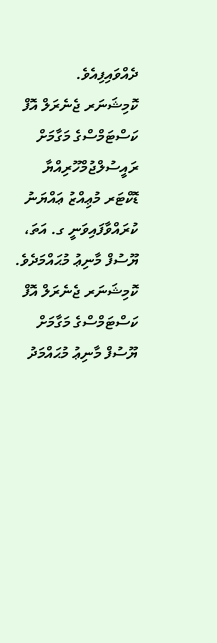ދެއްވައިފިއެވެ.
ކޮމިޝަނަރ ޖެނެރަލް އޮފް ކަސްޓަމްސްގެ މަގާމަށް ރައީސުލްޖުމްހޫރިއްޔާ ޑޮކްޓަރ މުޢިއްޒު ޢައްޔަނު ކުރައްވާފައިވަނީ ގ. އަތަ، ޔޫސުފް މާނިޢު މުޙައްމަދެވެ. ކޮމިޝަނަރ ޖެނެރަލް އޮފް ކަސްޓަމްސްގެ މަގާމަށް ޔޫސުފް މާނިޢު މުޙައްމަދު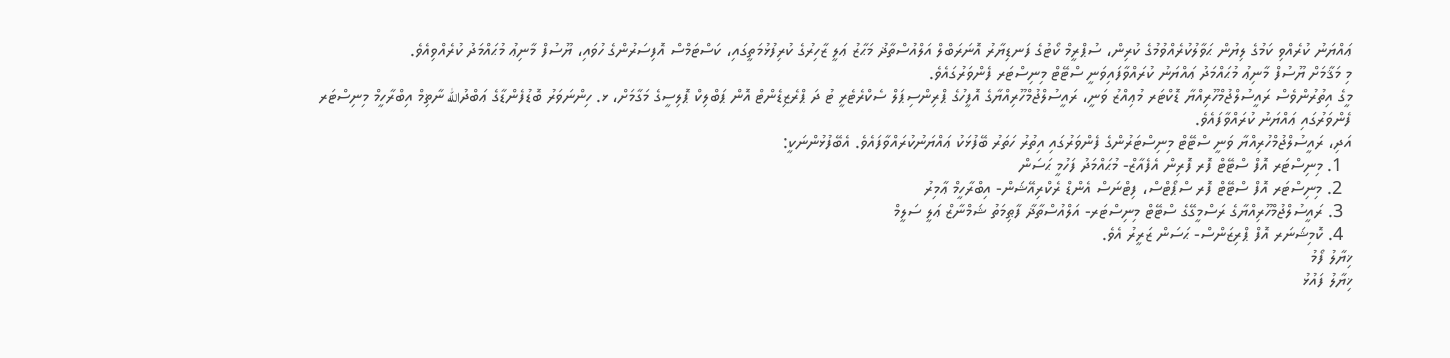ޢައްޔަނު ކުރެއްވި ކަމުގެ ލިޔުން ޙަވާލުކުރެއްވުމުގެ ކުރިން، ސުޕްރީމް ކޯޓުގެ ފަނޑިޔާރު އޮނަރަބްލް އަލްއުސްތާޛު މަޙާޒު ޢަލީ ޒާހިރުގެ ކުރިފުޅުމަތީގައި، ކަސްޓަމްސް އޮފިސަރުންގެ ހުވައި، ޔޫސުފް މާނިޢު މުޙައްމަދު ކުރެއްވިއެވެ.
މި މަޤާމަށް ޔޫސުފް މާނިޢު މުޙައްމަދު ޢައްޔަނު ކުރައްވާފައިވަނީ ސްޓޭޓް މިނިސްޓަރ ފެންވަރުގައެވެ.
މީގެ އިތުރުންވެސް ރައީސުލްޖުމްހޫރިއްޔާ ޑޮކްޓަރ މުޢިއްޒު ވަނީ، ރައީސުލްޖުމްހޫރިއްޔާގެ އޮފީހުގެ ޕްރިންސިޕަލް ސެކްރެޓެރީ ޓު ދަ ޕްރެޒިޑެންޓް އޮން ޕަބްލިކް ޕޮލިސީގެ މަގާމަށް، ޅ. ހިންނަވަރު ބޮޑުފެންޑާގެ ޢަބްދުالله ނާޡިމް އިބްރާހީމް މިނިސްޓަރ ފެންވަރުގައި ޢައްޔަނު ކުރައްވާފައެވެ.
އަދި، ރައީސުލްޖުމްހުރިއްޔާ ވަނީ ސްޓޭޓް މިނިސްޓަރުންގެ ފެންވަރުގައި އިތުރު ހަތަރު ބޭފުޅަކު ޢައްޔަނުކުރައްވާފައެވެ. އެބޭފުޅުންނަކީ:
  1. މިނިސްޓަރ އޮފް ސްޓޭޓް ފޮރ ފޮރިން އެފެއާޒް- މުޙައްމަދު ފަހުމީ ޙަސަން
  2. މިނިސްޓަރ އޮފް ސްޓޭޓް ފޮރ ސްޕޯޓްސް، ފިޓްނަސް އެންޑް ރެކްރިއޭޝަން- އިބްރާހީމް ޢާމިރު
  3. ރައީސުލްޖުމްހޫރިއްޔާގެ ރަސްމީގޭގެ ސްޓޭޓް މިނިސްޓަރ- އަލްއުސްތާޛާ ފާޠިމަތު ޝަމްނާޒް ޢަލީ ސަލީމް
  4. ކޮމިޝަނަރ އޮފް ޕްރިޒަންސް- ޙަސަން ޒަރީރު އެވެ.
ޚިޔާލު ފޯމު
ޚިޔާލު ފައުޅު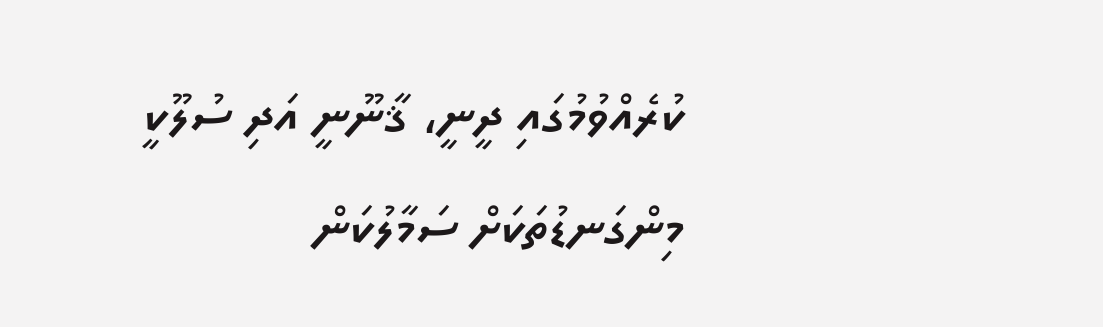ކުރެއްވުމުގައި ދީނީ، ޤާނޫނީ އަދި ސުލޫކީ މިންގަނޑުތަކަށް ސަމާލުކަން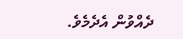ދެއްވުން އެދެމެވެ.